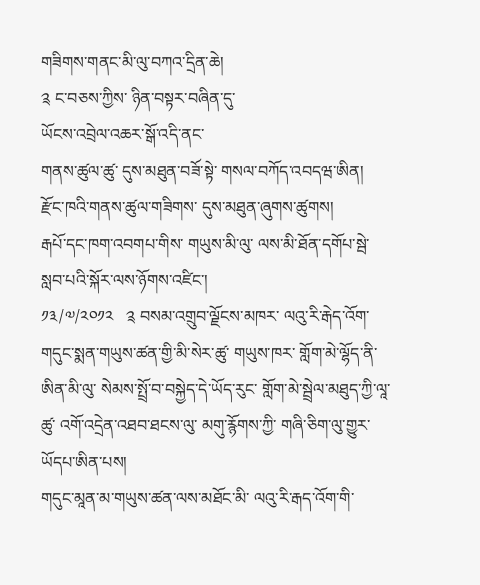གཟིགས་གནང་མི་ལུ་བཀའ་དྲིན་ཆེ།
༉ ང་བཅས་ཀྱིས་ ཉིན་བསྟར་བཞིན་དུ་
ཡོངས་འབྲེལ་འཆར་སྒོ་འདི་ནང་
གནས་ཚུལ་ཚུ་ དུས་མཐུན་བཟོ་སྟེ་ གསལ་བཀོད་འབདཝ་ཨིན།
རྫོང་ཁའི་གནས་ཚུལ་གཟིགས་ དུས་མཐུན་ཞུགས་ཚུགས།
རྒཔོ་དང་ཁག་འབགཔ་གིས་ གཡུས་མི་ལུ་ ལས་མི་ཐོན་དགོཔ་སྦེ་ སླབ་པའི་སྐོར་ལས་ཉོགས་འཛིང་།
༡༣/༧/༢༠༡༢   ༉ བསམ་འགྲུབ་ལྗོངས་མཁར་ ལའུ་རི་རྒེད་འོག་ གདུང་སྨན་གཡུས་ཚན་གྱི་མི་སེར་ཚུ་ གཡུས་ཁར་ གློག་མེ་ལྷོད་ནི་ཨིན་མི་ལུ་ སེམས་སྤྲོ་བ་བསྐྱེད་དེ་ཡོད་རུང་ གློག་མེ་སྦྲེལ་མཐུད་ཀྱི་ལཱ་ཚུ་ འགོ་འདྲེན་འཐབ་ཐངས་ལུ་ མགུ་རྙོགས་ཀྱི་ གཞི་ཅིག་ལུ་གྱུར་ཡོདཔ་ཨིན་པས།
གདུང་མཱན་མ་གཡུས་ཚན་ལས་མཐོང་མི་ ལའུ་རི་རྒད་འོག་གི་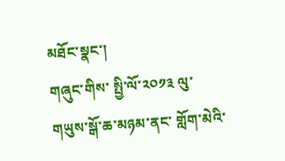མཐོང་སྣང་།
གཞུང་གིས་ སྤྱི་ལོ་༢༠༡༣ ལུ་ གཡུས་སྒོ་ཆ་མཉམ་ནང་ གློག་མེའི་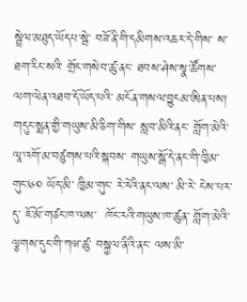སྦྲེལ་མཐུད་ཡོདཔ་སྦེ་ བཟོ་ནི་གི་དམིགས་འཆར་དེ་གིས་ ས་ཐག་རིང་སའི་ གྲོང་གསེབ་ཚུ་ནང་ ཐབས་ཤེས་སྣ་ཚོགས་ལག་ལེན་འཐབ་དོ་ཡོད་པའི་ མངོན་གསལ་བྱུངམ་ཨིན་པས།
གདུང་སྨན་གྱི་གཡུས་མི་ཅིག་གིས་ སླབ་མིའི་ནང་ གློག་མེའི་ལཱ་འགོ་མ་བཙུགས་པའི་སྐབས་ གཡུས་སྒོ་དེ་ནང་གི་ཁྱིམ་གུང་༦༠ ཡོད་མི་ ཁྱིམ་གུང་ རེ་རེའི་ནང་ལས་ མི་རེ་ ངེས་པར་དུ་ ཇོ་མོ་གཙང་ཁ་ལས་  ཁོང་རའི་གཡུས་ཁ་ཚུན་ གློག་མེའི་ལྕགས་དུང་གི་ཀཝ་ཚུ་ བསྐྱལ་ནིའི་ནང་ ལས་མི་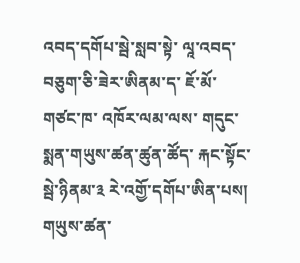འབད་དགོཔ་སྦེ་སླབ་སྟེ་ ལཱ་འབད་བཅུག་ཅི་ཟེར་ཨིནམ་ད་ ཇོ་མོ་གཙང་ཁ་ འཁོར་ལམ་ལས་ གདུང་སྨན་གཡུས་ཚན་ཚུན་ཚོད་ རྐང་སྟོང་སྦེ་ཉིནམ་༣ རེ་འགྱོ་དགོཔ་ཨིན་པས།
གཡུས་ཚན་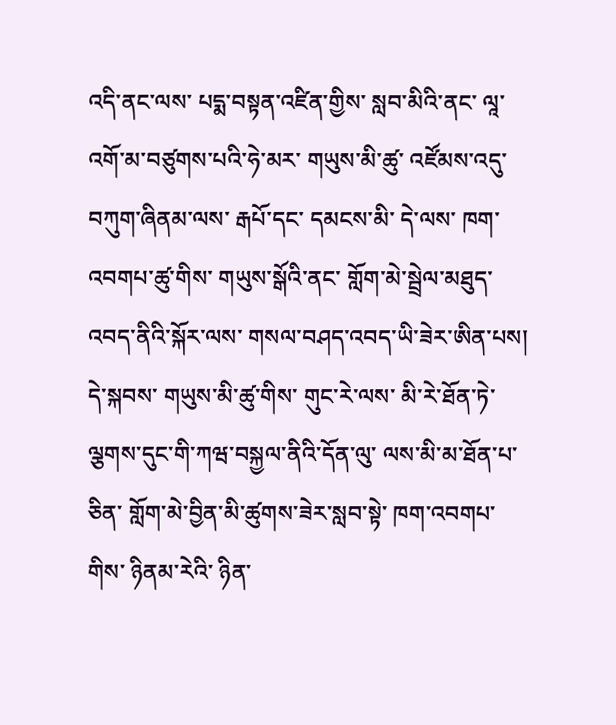འདི་ནང་ལས་ པདྨ་བསྟན་འཛིན་གྱིས་ སླབ་མིའི་ནང་ ལཱ་འགོ་མ་བཙུགས་པའི་ཧེ་མར་ གཡུས་མི་ཚུ་ འཛོམས་འདུ་བཀུག་ཞིནམ་ལས་ རྒཔོ་དང་ དམངས་མི་ དེ་ལས་ ཁག་འབགཔ་ཚུ་གིས་ གཡུས་སྒོའི་ནང་ གློག་མེ་སྦྲེལ་མཐུད་འབད་ནིའི་སྐོར་ལས་ གསལ་བཤད་འབད་ཡི་ཟེར་ཨིན་པས།
དེ་སྐབས་ གཡུས་མི་ཚུ་གིས་ གུང་རེ་ལས་ མི་རེ་ཐོན་ཏེ་ ལྕགས་དུང་གི་ཀཝ་བསྐྱལ་ནིའི་དོན་ལུ་ ལས་མི་མ་ཐོན་པ་ཅིན་ གློག་མེ་བྱིན་མི་ཚུགས་ཟེར་སླབ་སྟེ་ ཁག་འབགཔ་གིས་ ཉིནམ་རེའི་ ཉིན་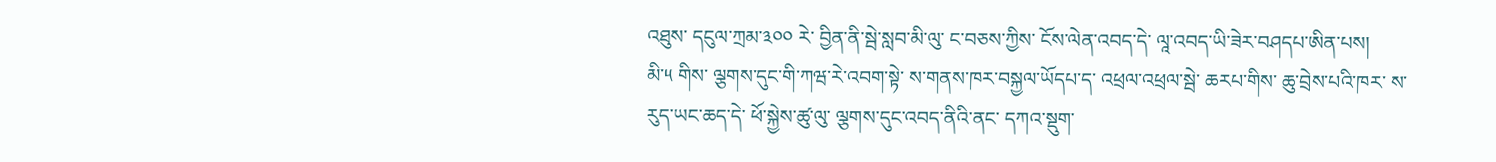འཐུས་ དངུལ་ཀྲམ་༣༠༠ རེ་ བྱིན་ནི་སྦེ་སླབ་མི་ལུ་ ང་བཅས་ཀྱིས་ ངོས་ལེན་འབད་དེ་ ལཱ་འབད་ཡི་ཟེར་བཤདཔ་ཨིན་པས།
མི་༥ གིས་ ལྕགས་དུང་གི་ཀཝ་རེ་འབག་སྟེ་ ས་གནས་ཁར་བསྐྱལ་ཡོདཔ་ད་ འཕྲལ་འཕྲལ་སྦེ་ ཆརཔ་གིས་ ཆུ་བྲེས་པའི་ཁར་ ས་རུད་ཡང་ཆད་དེ་ ཕོ་སྐྱེས་ཚུ་ལུ་ ལྕགས་དུང་འབད་ནིའི་ནང་ དཀའ་སྡུག་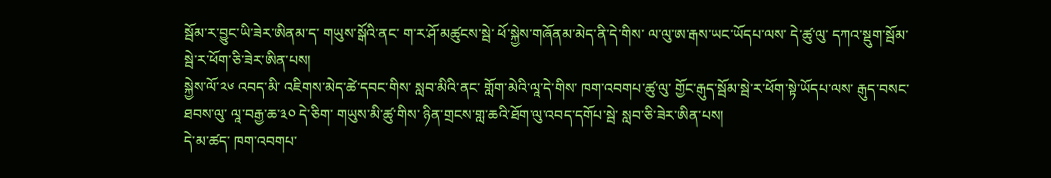སྦོམ་ར་བྱུང་ཡི་ཟེར་ཨིནམ་ད་ གཡུས་སྒོའི་ནང་ ག་ར་ཤོ་མཚུངས་སྦེ་ ཕོ་སྐྱེས་གཞོནམ་མེད་ནི་དེ་གིས་ ལ་ལུ་ཨ་རྒས་ཡང་ཡོདཔ་ལས་ དེ་ཚུ་ལུ་ དཀའ་སྡུག་སྦོམ་སྦེ་ར་ཕོག་ཅི་ཟེར་ཨིན་པས།
སྐྱེས་ལོ་༢༦ འབད་མི་ འཇིགས་མེད་ཚེ་དབང་གིས་ སླབ་མིའི་ནང་ གློག་མེའི་ལཱ་དེ་གིས་ ཁག་འབགཔ་ཚུ་ལུ་ གྱོང་རྒུད་སྦོམ་སྦེ་ར་ཕོག་སྟེ་ཡོདཔ་ལས་ རྒུད་བསང་ཐབས་ལུ་ ལཱ་བརྒྱ་ཆ་༣༠ དེ་ཅིག་ གཡུས་མི་ཚུ་གིས་ ཉིན་གྲངས་གླ་ཆའི་ཐོག་ལུ་འབད་དགོཔ་སྦེ་ སླབ་ཅི་ཟེར་ཨིན་པས།
དེ་མ་ཚད་ ཁག་འབགཔ་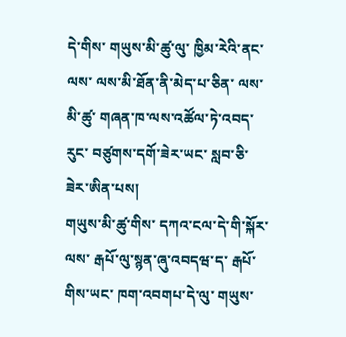དེ་གིས་ གཡུས་མི་ཚུ་ལུ་ ཁྱིམ་རེའི་ནང་ལས་ ལས་མི་ཐོན་ནི་མེད་པ་ཅིན་ ལས་མི་ཚུ་ གཞན་ཁ་ལས་འཚོལ་ཏེ་འབད་རུང་ བཙུགས་དགོ་ཟེར་ཡང་ སླབ་ཅི་ཟེར་ཨིན་པས།
གཡུས་མི་ཚུ་གིས་ དཀའ་ངལ་དེ་གི་སྐོར་ལས་ རྒཔོ་ལུ་སྙན་ཞུ་འབདཝ་ད་ རྒཔོ་གིས་ཡང་ ཁག་འབགཔ་དེ་ལུ་ གཡུས་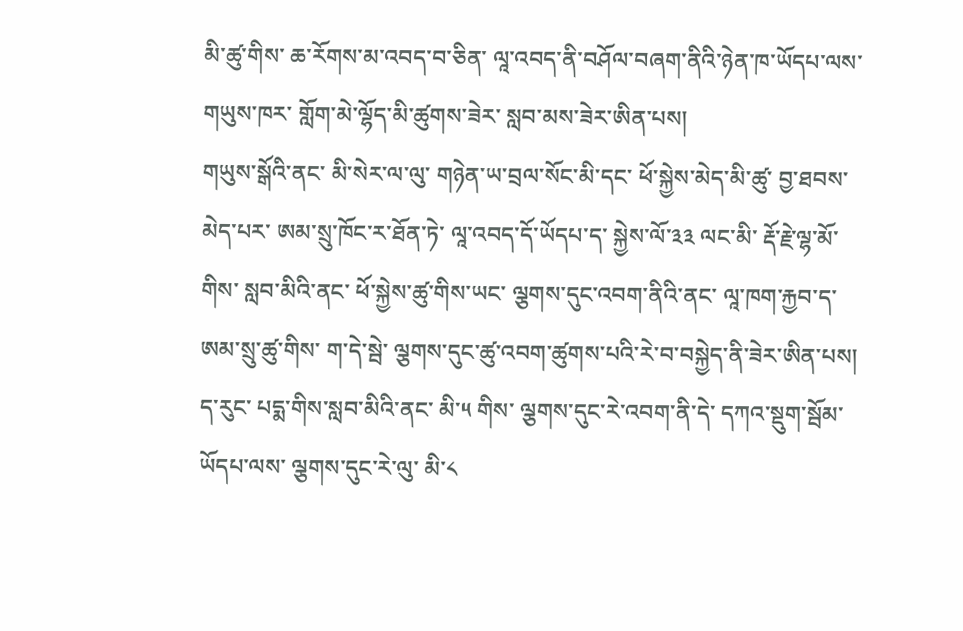མི་ཚུ་གིས་ ཆ་རོགས་མ་འབད་བ་ཅིན་ ལཱ་འབད་ནི་བཤོལ་བཞག་ནིའི་ཉེན་ཁ་ཡོདཔ་ལས་ གཡུས་ཁར་ གློག་མེ་ལྷོད་མི་ཚུགས་ཟེར་ སླབ་མས་ཟེར་ཨིན་པས།
གཡུས་སྒོའི་ནང་ མི་སེར་ལ་ལུ་ གཉེན་ཡ་བྲལ་སོང་མི་དང་ ཕོ་སྐྱེས་མེད་མི་ཚུ་ བྱ་ཐབས་མེད་པར་ ཨམ་སྲུ་ཁོང་ར་ཐོན་ཏེ་ ལཱ་འབད་དོ་ཡོདཔ་ད་ སྐྱེས་ལོ་༣༣ ལང་མི་ རྡོ་རྗེ་ལྷ་མོ་གིས་ སླབ་མིའི་ནང་ ཕོ་སྐྱེས་ཚུ་གིས་ཡང་ ལྕགས་དུང་འབག་ནིའི་ནང་ ལཱ་ཁག་རྐྱབ་ད་ ཨམ་སྲུ་ཚུ་གིས་ ག་དེ་སྦེ་ ལྕགས་དུང་ཚུ་འབག་ཚུགས་པའི་རེ་བ་བསྐྱེད་ནི་ཟེར་ཨིན་པས།
ད་རུང་ པདྨ་གིས་སླབ་མིའི་ནང་ མི་༥ གིས་ ལྕགས་དུང་རེ་འབག་ནི་དེ་ དཀའ་སྡུག་སྦོམ་ཡོདཔ་ལས་ ལྕགས་དུང་རེ་ལུ་ མི་༨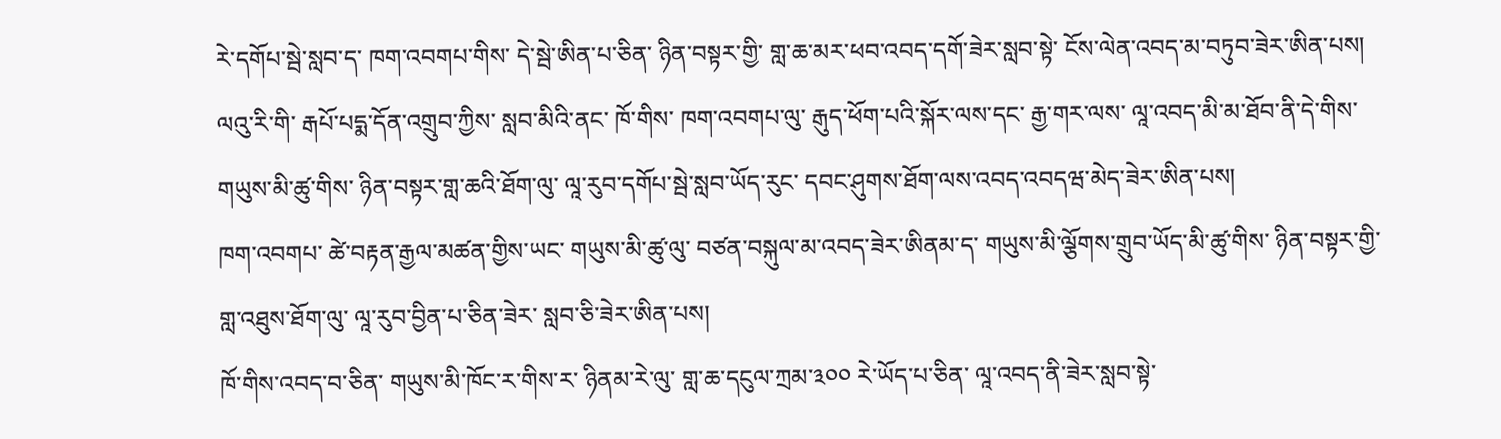རེ་དགོཔ་སྦེ་སླབ་ད་ ཁག་འབགཔ་གིས་ དེ་སྦེ་ཨིན་པ་ཅིན་ ཉིན་བསྟར་གྱི་ གླ་ཆ་མར་ཕབ་འབད་དགོ་ཟེར་སླབ་སྟེ་ ངོས་ལེན་འབད་མ་བཏུབ་ཟེར་ཨིན་པས།
ལའུ་རི་གི་ རྒཔོ་པདྨ་དོན་འགྲུབ་ཀྱིས་ སླབ་མིའི་ནང་ ཁོ་གིས་ ཁག་འབགཔ་ལུ་ རྒུད་ཕོག་པའི་སྐོར་ལས་དང་ རྒྱ་གར་ལས་ ལཱ་འབད་མི་མ་ཐོབ་ནི་དེ་གིས་ གཡུས་མི་ཚུ་གིས་ ཉིན་བསྟར་གླ་ཆའི་ཐོག་ལུ་ ལཱ་རུབ་དགོཔ་སྦེ་སླབ་ཡོད་རུང་ དབང་ཤུགས་ཐོག་ལས་འབད་འབདཝ་མེད་ཟེར་ཨིན་པས།
ཁག་འབགཔ་ ཚེ་བརྟན་རྒྱལ་མཚན་གྱིས་ཡང་ གཡུས་མི་ཚུ་ལུ་ བཙན་བསྐུལ་མ་འབད་ཟེར་ཨིནམ་ད་ གཡུས་མི་ལྕོགས་གྲུབ་ཡོད་མི་ཚུ་གིས་ ཉིན་བསྟར་གྱི་ གླ་འཐུས་ཐོག་ལུ་ ལཱ་རུབ་བྱིན་པ་ཅིན་ཟེར་ སླབ་ཅི་ཟེར་ཨིན་པས།
ཁོ་གིས་འབད་བ་ཅིན་ གཡུས་མི་ཁོང་ར་གིས་ར་ ཉིནམ་རེ་ལུ་ གླ་ཆ་དངུལ་ཀྲམ་༣༠༠ རེ་ཡོད་པ་ཅིན་ ལཱ་འབད་ནི་ཟེར་སླབ་སྟེ་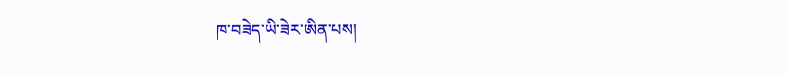ཁ་བཟེད་ཡི་ཟེར་ཨིན་པས།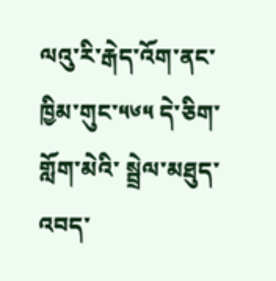ལའུ་རི་རྒེད་འོག་ནང་ ཁྱིམ་གུང་༥༦༥ དེ་ཅིག་ གློག་མེའི་ སྦྲེལ་མཐུད་འབད་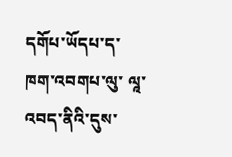དགོཔ་ཡོདཔ་ད་ ཁག་འབགཔ་ལུ་ ལཱ་འབད་ནིའི་དུས་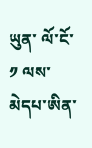ཡུན་ ལོ་ངོ་༡ ལས་ མེདཔ་ཨིན་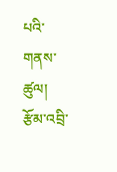པའི་གནས་ཚུལ།
རྩོམ་འབྲི་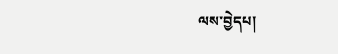ལས་བྱེདཔ།